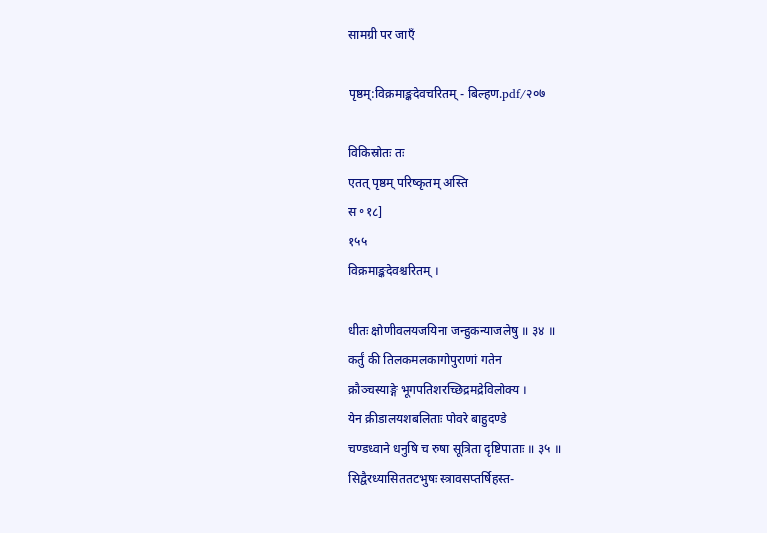सामग्री पर जाएँ

पृष्ठम्:विक्रमाङ्कदेवचरितम् - बिल्हण.pdf/२०७

विकिस्रोतः तः
एतत् पृष्ठम् परिष्कृतम् अस्ति
स ॰१८]
१५५
विक्रमाङ्कदेवश्चरितम् ।

धीतः क्षोणीवलयजयिना जन्हुकन्याजलेषु ॥ ३४ ॥
कर्तुं की तिलकमलकागोपुराणां गतेन
क्रौञ्चस्याङ्गे भूगपतिशरच्छिद्रमद्रेविलोक्य ।
येन क्रीडालयशबलिताः पोवरे बाहुदण्डे
चण्डध्वाने धनुषि च रुषा सूत्रिता दृष्टिपाताः ॥ ३५ ॥
सिद्वैरध्यासिततटभुषः स्त्रावसप्तर्षिहस्त-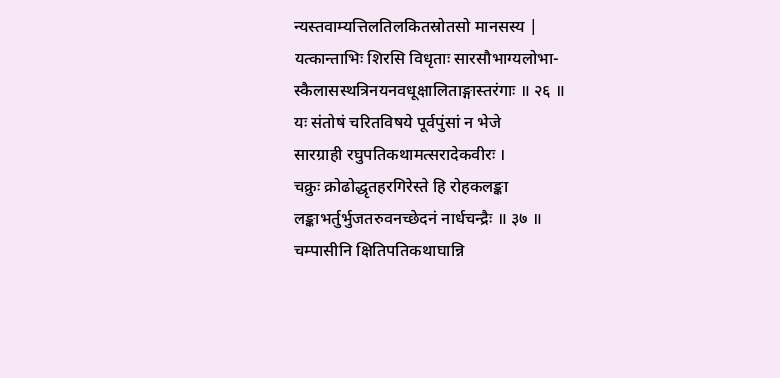न्यस्तवाम्यत्तिलतिलकितस्रोतसो मानसस्य |
यत्कान्ताभिः शिरसि विधृताः सारसौभाग्यलोभा-
स्कैलासस्थत्रिनयनवधूक्षालिताङ्गास्तरंगाः ॥ २६ ॥
यः संतोषं चरितविषये पूर्वपुंसां न भेजे
सारग्राही रघुपतिकथामत्सरादेकवीरः ।
चक्रुः क्रोढोद्धृतहरगिरेस्ते हि रोहकलङ्का
लङ्काभर्तुर्भुजतरुवनच्छेदनं नार्धचन्द्रैः ॥ ३७ ॥
चम्पासीनि क्षितिपतिकथाघान्नि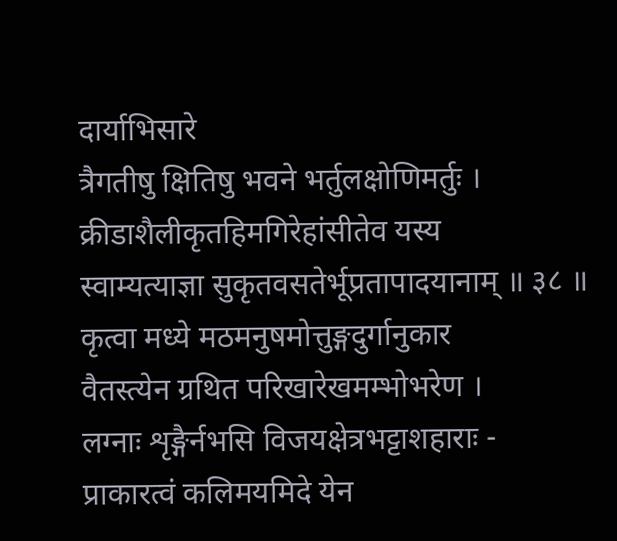दार्याभिसारे
त्रैगतीषु क्षितिषु भवने भर्तुलक्षोणिमर्तुः ।
क्रीडाशैलीकृतहिमगिरेहांसीतेव यस्य
स्वाम्यत्याज्ञा सुकृतवसतेर्भूप्रतापादयानाम् ॥ ३८ ॥
कृत्वा मध्ये मठमनुषमोत्तुङ्गदुर्गानुकार
वैतस्त्येन ग्रथित परिखारेखमम्भोभरेण ।
लग्नाः शृङ्गैर्नभसि विजयक्षेत्रभट्टाशहाराः -
प्राकारत्वं कलिमयमिदे येन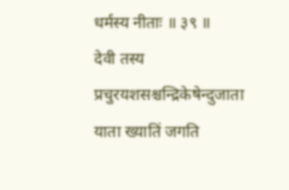धर्मस्य नीताः ॥ ३९ ॥
देवी तस्य प्रचुरयशसश्चन्द्रिकेषेन्दुजाता
याता ख्यातिं जगति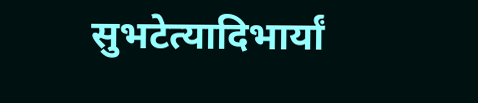सुभटेत्यादिभार्यां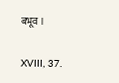बभूव ।

XVIII, 37.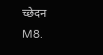च्छेदन M8.